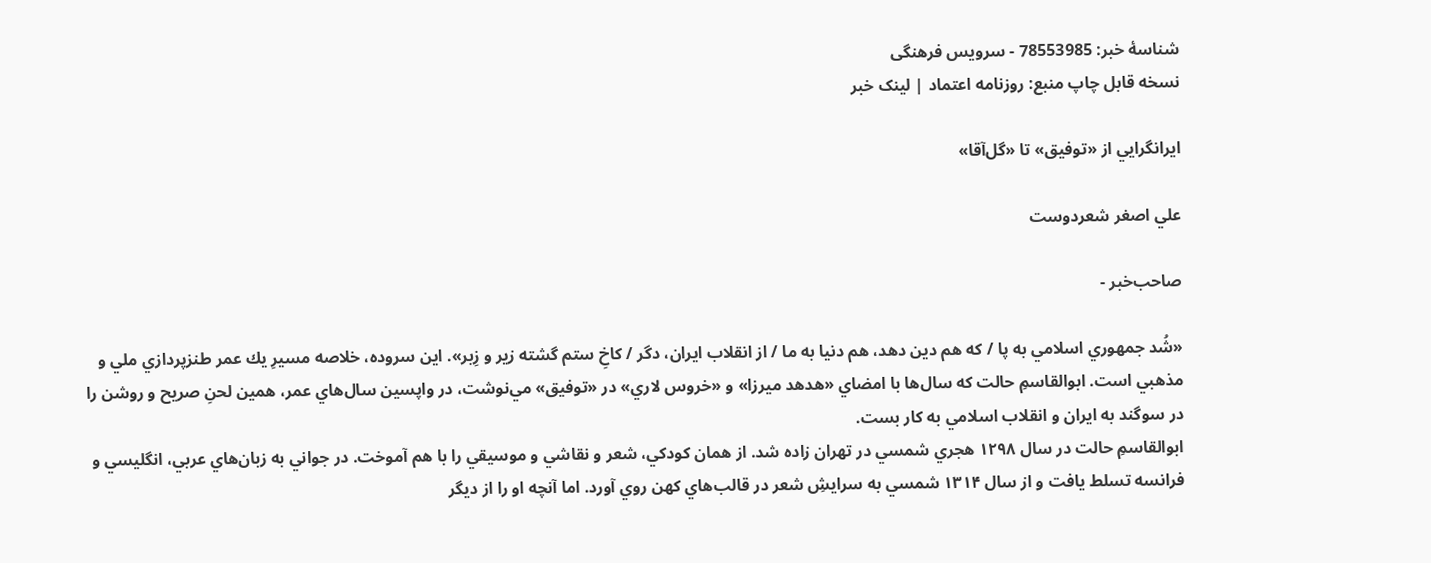شناسهٔ خبر: 78553985 - سرویس فرهنگی
نسخه قابل چاپ منبع: روزنامه اعتماد | لینک خبر

ايرانگرايي از «توفيق» تا «گل‌آقا»

علي اصغر شعردوست

صاحب‌خبر -

«شُد جمهوري اسلامي به پا / كه هم دين دهد، هم دنيا به ما / از انقلاب ايران، دگر / كاخِ ستم گشته زير و زِبر». اين سروده، خلاصه مسيرِ يك عمر طنزپردازي ملي و مذهبي است. ابوالقاسمِ حالت كه سال‌ها با امضاي «هدهد ميرزا» و «خروس لاري» در «توفيق» مي‌نوشت، در واپسين سال‌هاي عمر، همين لحنِ صريح و روشن را در سوگند به ايران و انقلاب اسلامي به كار بست.
ابوالقاسمِ حالت در سال ۱۲۹۸ هجري شمسي در تهران ‌زاده شد. از همان كودكي، شعر و نقاشي و موسيقي را با هم آموخت. در جواني به زبان‌هاي عربي، انگليسي و فرانسه تسلط يافت و از سال ۱۳۱۴ شمسي به سرايشِ شعر در قالب‌هاي كهن روي آورد. اما آنچه او را از ديگر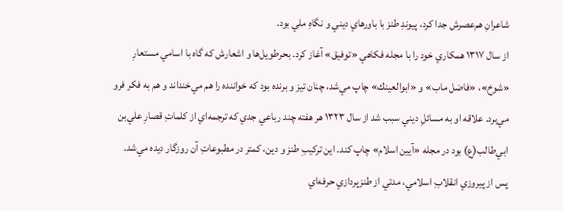شاعرانِ هم‌عصرش جدا كرد، پيوندِ طنز با باورهاي ديني و نگاهِ ملي بود.
از سال ۱۳۱۷ همكاري خود را با مجله فكاهي «توفيق» آغاز كرد. بحرطويل‌ها و اشعارش كه گاه با اسامي مستعارِ «شوخ»، «فاضل ماب» و «ابوالعينك» چاپ مي‌شد، چنان تيز و برنده بود كه خواننده را هم مي‌خنداند و هم به فكر فرو مي‌برد. علاقه او به مسائلِ ديني سبب شد از سال ۱۳۲۳ هر هفته چند رباعي جدي كه ترجمه‌اي از كلماتِ قصارِ علي‌بن ابي‌طالب(ع) بود در مجله «آيين اسلام» چاپ كند. اين تركيبِ طنز و دين، كمتر در مطبوعاتِ آن روزگار ديده مي‌شد.
پس از پيروزي انقلابِ اسلامي، مدتي از طنزپردازي حرفه‌اي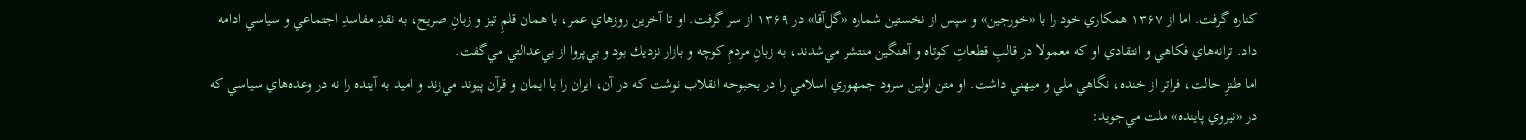كناره گرفت. اما از ۱۳۶۷ همكاري خود را با «خورجين» و سپس از نخستين شماره «گل‌آقا» در ۱۳۶۹ از سر گرفت. او تا آخرين روزهاي عمر، با همان قلمِ تيز و زبانِ صريح، به نقدِ مفاسدِ اجتماعي و سياسي ادامه داد. ترانه‌هاي فكاهي و انتقادي او كه معمولا در قالبِ قطعاتِ كوتاه و آهنگين منتشر مي‌شدند، به زبانِ مردمِ كوچه و بازار نزديك بود و بي‌پروا از بي‌عدالتي مي‌گفت.
اما طنزِ حالت، فراتر از خنده، نگاهي ملي و ميهني داشت. او متن اولين سرود جمهوري اسلامي را در بحبوحه انقلاب نوشت كه در آن، ايران را با ايمان و قرآن پيوند مي‌زند و اميد به آينده را نه در وعده‌هاي سياسي كه در «نيروي پاينده» ملت مي‌جويد: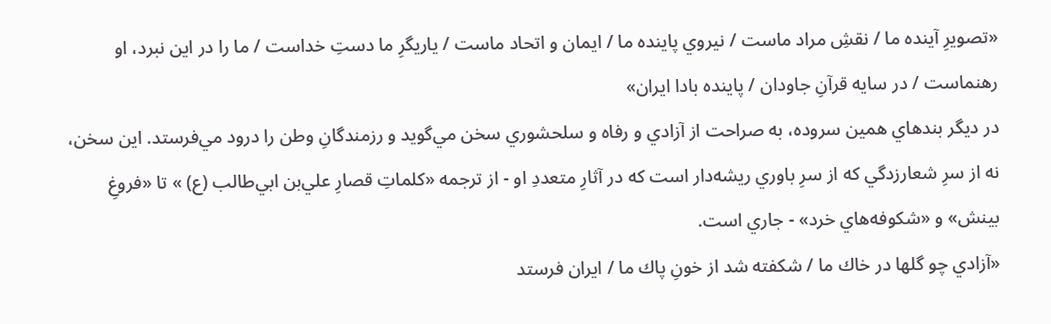«تصويرِ آينده ما / نقشِ مراد ماست / نيروي پاينده ما / ايمان و اتحاد ماست / ياريگرِ ما دستِ خداست / ما را در اين نبرد، او رهنماست / در سايه قرآنِ جاودان / پاينده بادا ايران»
در ديگر بندهاي همين سروده، به صراحت از آزادي و رفاه و سلحشوري سخن مي‌گويد و رزمندگانِ وطن را درود مي‌فرستد. اين سخن، نه از سرِ شعارزدگي كه از سرِ باوري ريشه‌دار است كه در آثارِ متعددِ او - از ترجمه «كلماتِ قصارِ علي‌بن ابي‌طالب (ع) » تا «فروغِ بينش» و «شكوفه‌هاي خرد» - جاري است.
«آزادي چو گلها در خاك ما / شكفته شد از خونِ پاك ما / ايران فرستد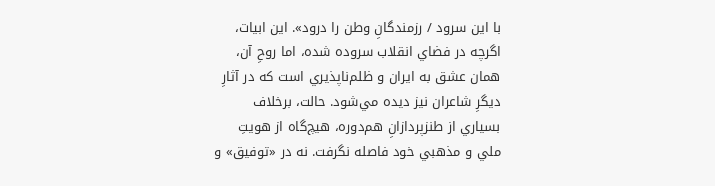با اين سرود / رزمندگانِ وطن را درود». اين ابيات، اگرچه در فضاي انقلاب سروده شده، اما روحِ آن، همان عشق به ايران و ظلم‌ناپذيري است كه در آثارِ ديگرِ شاعران نيز ديده مي‌شود. حالت، برخلاف بسياري از طنزپردازانِ هم‌دوره، هيچ‌گاه از هويتِ ملي و مذهبي خود فاصله نگرفت. نه در «توفيق» و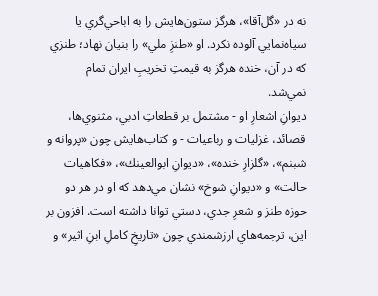نه در «گل‌آقا»، هرگز ستون‌هايش را به اباحي‌گري يا سياه‌نمايي آلوده نكرد. او «طنزِ ملي» را بنيان نهاد؛ طنزي كه در آن، خنده هرگز به قيمتِ تخريبِ ايران تمام نمي‌شد.
ديوانِ اشعارِ او - مشتمل بر قطعاتِ ادبي، مثنوي‌ها، قصائد، غزليات و رباعيات - و كتاب‌هايش چون «پروانه و شبنم»، «گلزارِ خنده»، «ديوانِ ابوالعينك»، «فكاهيات حالت» و «ديوانِ شوخ» نشان مي‌دهد كه او در هر دو حوزه طنز و شعرِ جدي، دستي توانا داشته است. افزون بر اين، ترجمه‌هاي ارزشمندي چون «تاريخِ كاملِ ابنِ اثير» و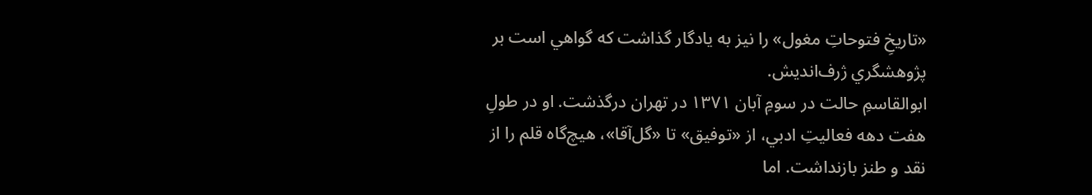«تاريخِ فتوحاتِ مغول» را نيز به يادگار گذاشت كه گواهي است بر پژوهشگري ژرف‌انديش.
ابوالقاسمِ حالت در سومِ آبان ۱۳۷۱ در تهران درگذشت. او در طولِ هفت دهه فعاليتِ ادبي، از «توفيق» تا «گل‌آقا»، هيچ‌گاه قلم را از نقد و طنز بازنداشت. اما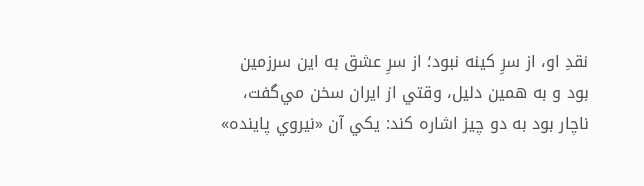نقدِ او، از سرِ كينه نبود؛ از سرِ عشق به اين سرزمين بود و به همين دليل، وقتي از ايران سخن مي‌گفت، ناچار بود به دو چيز اشاره كند: يكي آن «نيروي پاينده»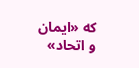كه «ايمان و اتحاد»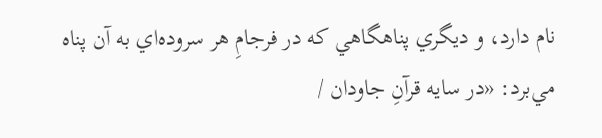نام دارد، و ديگري پناهگاهي كه در فرجامِ هر سروده‌اي به آن پناه مي‌برد: «در سايه قرآنِ جاودان /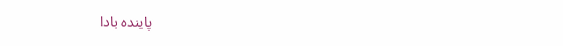پاينده بادا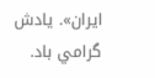ايران». يادش گرامي باد.